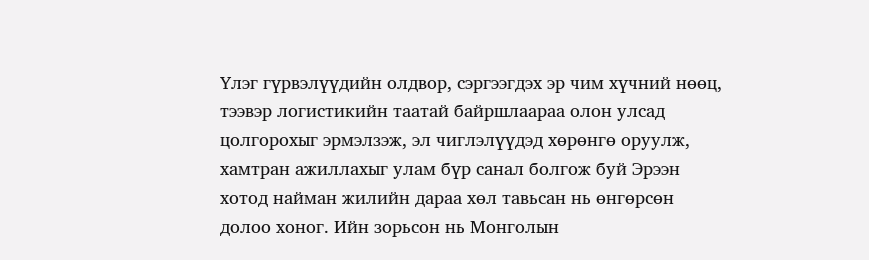Үлэг гүрвэлүүдийн олдвор, сэргээгдэх эр чим хүчний нөөц, тээвэр логистикийн таатай байршлаараа олон улсад цолгорохыг эрмэлзэж, эл чиглэлүүдэд хөрөнгө оруулж, хамтран ажиллахыг улам бүр санал болгож буй Эрээн хотод найман жилийн дараа хөл тавьсан нь өнгөрсөн долоо хоног. Ийн зорьсон нь Монголын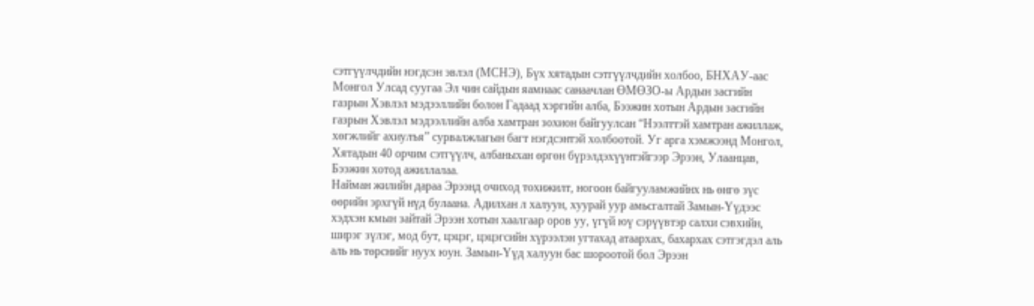сэтгүүлчдийн нэгдсэн эвлэл (МСНЭ), Бүх хятадын сэтгүүлчдийн холбоо, БНХАУ-аас Монгол Улсад суугаа Эл чин сайдын яамнаас санаачлан ӨМӨЗО-ы Ардын засгийн газрын Хэвлэл мэдээллийн болон Гадаад хэргийн алба, Бээжин хотын Ардын засгийн газрын Хэвлэл мэдээллийн алба хамтран зохион байгуулсан “Нээлттэй хамтран ажиллаж, хөгжлийг ахиулъя” сурвалжлагын багт нэгдсэнтэй холбоотой. Уг арга хэмжээнд Монгол, Хятадын 40 орчим сэтгүүлч, албаныхан өргөн бүрэлдэхүүнтэйгээр Эрээн, Улаанцав, Бээжин хотод ажиллалаа.
Найман жилийн дараа Эрээнд очиход тохижилт, ногоон байгууламжийнх нь өнгө зүс өөрийн эрхгүй нүд булаана. Адилхан л халуун, хуурай уур амьсгалтай Замын-Үүдээс хэдхэн кмын зайтай Эрээн хотын хаалгаар оров уу, үгүй юү сэрүүвтэр салхи сэвхийн, ширэг зүлэг, мод бут, цэцэг, цэцэгсийн хүрээлэн угтахад атаархах, бахархах сэтгэгдэл аль аль нь төрснийг нуух юун. Замын-Үүд халуун бас шороотой бол Эрээн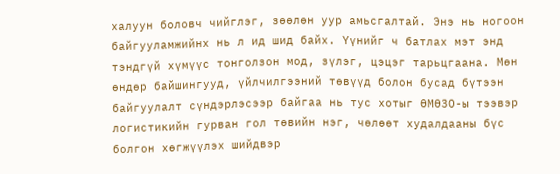халуун боловч чийглэг, зөөлөн уур амьсгалтай. Энэ нь ногоон байгууламжийнх нь л ид шид байх. Үүнийг ч батлах мэт энд тэндгүй хүмүүс тонголзон мод, зүлэг, цэцэг тарьцгаана. Мөн өндөр байшингууд, үйлчилгээний төвүүд болон бусад бүтээн байгуулалт сүндэрлэсээр байгаа нь тус хотыг ӨМӨЗО-ы тээвэр логистикийн гурван гол төвийн нэг, чөлөөт худалдааны бүс болгон хөгжүүлэх шийдвэр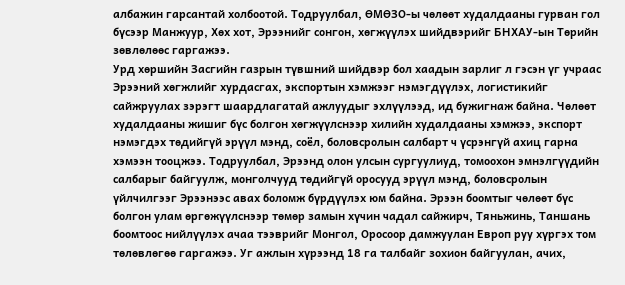албажин гарсантай холбоотой. Тодруулбал, ӨМӨЗО-ы чөлөөт худалдааны гурван гол бүсээр Манжуур, Хөх хот, Эрээнийг сонгон, хөгжүүлэх шийдвэрийг БНХАУ-ын Төрийн зөвлөлөөс гаргажээ.
Урд хөршийн Засгийн газрын түвшний шийдвэр бол хаадын зарлиг л гэсэн үг учраас Эрээний хөгжлийг хурдасгах, экспортын хэмжээг нэмэгдүүлэх, логистикийг сайжруулах зэрэгт шаардлагатай ажлуудыг эхлүүлээд, ид бужигнаж байна. Чөлөөт худалдааны жишиг бүс болгон хөгжүүлснээр хилийн худалдааны хэмжээ, экспорт нэмэгдэх төдийгүй эрүүл мэнд, соёл, боловсролын салбарт ч үсрэнгүй ахиц гарна хэмээн тооцжээ. Тодруулбал, Эрээнд олон улсын сургуулиуд, томоохон эмнэлгүүдийн салбарыг байгуулж, монголчууд төдийгүй оросууд эрүүл мэнд, боловсролын үйлчилгээг Эрээнээс авах боломж бүрдүүлэх юм байна. Эрээн боомтыг чөлөөт бүс болгон улам өргөжүүлснээр төмөр замын хүчин чадал сайжирч, Тяньжинь, Таншань боомтоос нийлүүлэх ачаа тээврийг Монгол, Оросоор дамжуулан Европ руу хүргэх том төлөвлөгөө гаргажээ. Уг ажлын хүрээнд 18 га талбайг зохион байгуулан, ачих,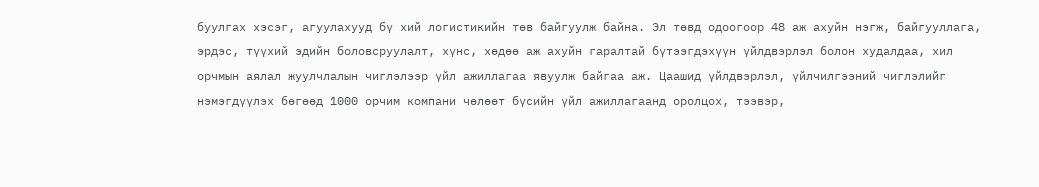буулгах хэсэг, агуулахууд бү хий логистикийн төв байгуулж байна. Эл төвд одоогоор 48 аж ахуйн нэгж, байгууллага, эрдэс, түүхий эдийн боловсруулалт, хүнс, хөдөө аж ахуйн гаралтай бүтээгдэхүүн үйлдвэрлэл болон худалдаа, хил орчмын аялал жуулчлалын чиглэлээр үйл ажиллагаа явуулж байгаа аж. Цаашид үйлдвэрлэл, үйлчилгээний чиглэлийг нэмэгдүүлэх бөгөөд 1000 орчим компани чөлөөт бүсийн үйл ажиллагаанд оролцох, тээвэр,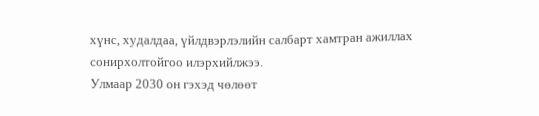хүнс, худалдаа, үйлдвэрлэлийн салбарт хамтран ажиллах сонирхолтойгоо илэрхийлжээ.
Улмаар 2030 он гэхэд чөлөөт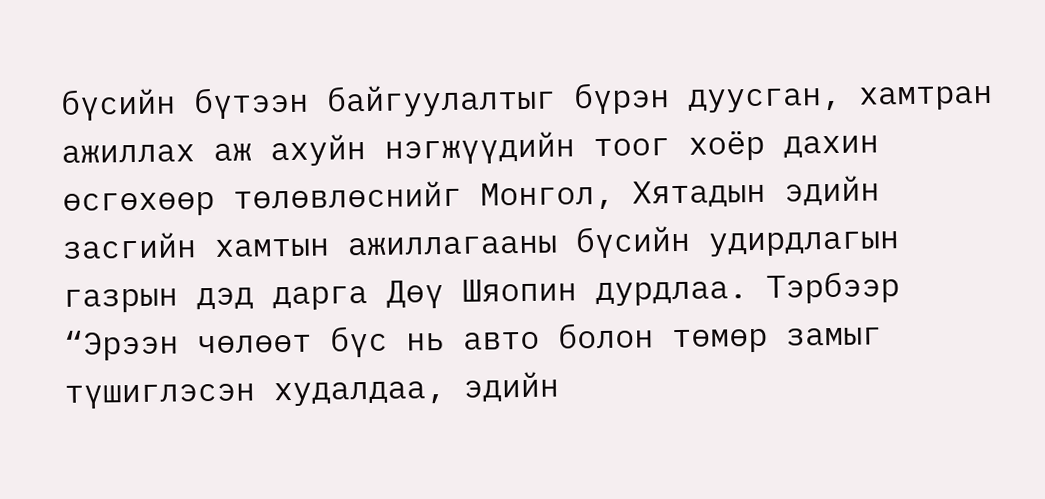бүсийн бүтээн байгуулалтыг бүрэн дуусган, хамтран ажиллах аж ахуйн нэгжүүдийн тоог хоёр дахин өсгөхөөр төлөвлөснийг Монгол, Хятадын эдийн засгийн хамтын ажиллагааны бүсийн удирдлагын газрын дэд дарга Дөү Шяопин дурдлаа. Тэрбээр “Эрээн чөлөөт бүс нь авто болон төмөр замыг түшиглэсэн худалдаа, эдийн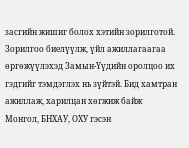засгийн жишиг болох хэтийн зорилготой. Зорилгоо биелүүлж, үйл ажиллагаагаа өргөжүүлэхэд Замын-Үүдийн оролцоо их гэдгийг тэмдэглэх нь зүйтэй. Бид хамтран ажиллаж, харилцан хөгжиж байж Монгол, БНХАУ, ОХУ гэсэн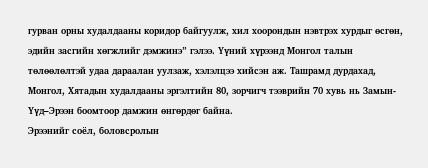гурван орны худалдааны коридор байгуулж, хил хоорондын нэвтрэх хурдыг өсгөн, эдийн засгийн хөгжлийг дэмжинэ” гэлээ. Үүний хүрээнд Монгол талын төлөөлөлтэй удаа дараалан уулзаж, хэлэлцээ хийсэн аж. Ташрамд дурдахад, Монгол, Хятадын худалдааны эргэлтийн 80, зорчигч тээврийн 70 хувь нь Замын-Үүд–Эрээн боомтоор дамжин өнгөрдөг байна.
Эрээнийг соёл, боловсролын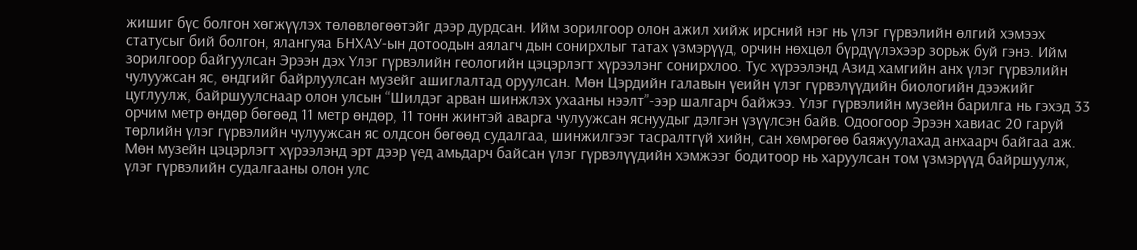жишиг бүс болгон хөгжүүлэх төлөвлөгөөтэйг дээр дурдсан. Ийм зорилгоор олон ажил хийж ирсний нэг нь үлэг гүрвэлийн өлгий хэмээх статусыг бий болгон, ялангуяа БНХАУ-ын дотоодын аялагч дын сонирхлыг татах үзмэрүүд, орчин нөхцөл бүрдүүлэхээр зорьж буй гэнэ. Ийм зорилгоор байгуулсан Эрээн дэх Үлэг гүрвэлийн геологийн цэцэрлэгт хүрээлэнг сонирхлоо. Тус хүрээлэнд Азид хамгийн анх үлэг гүрвэлийн чулуужсан яс, өндгийг байрлуулсан музейг ашиглалтад оруулсан. Мөн Цэрдийн галавын үеийн үлэг гүрвэлүүдийн биологийн дээжийг цуглуулж, байршуулснаар олон улсын “Шилдэг арван шинжлэх ухааны нээлт”-ээр шалгарч байжээ. Үлэг гүрвэлийн музейн барилга нь гэхэд 33 орчим метр өндөр бөгөөд 11 метр өндөр, 11 тонн жинтэй аварга чулуужсан яснуудыг дэлгэн үзүүлсэн байв. Одоогоор Эрээн хавиас 20 гаруй төрлийн үлэг гүрвэлийн чулуужсан яс олдсон бөгөөд судалгаа, шинжилгээг тасралтгүй хийн, сан хөмрөгөө баяжуулахад анхаарч байгаа аж. Мөн музейн цэцэрлэгт хүрээлэнд эрт дээр үед амьдарч байсан үлэг гүрвэлүүдийн хэмжээг бодитоор нь харуулсан том үзмэрүүд байршуулж, үлэг гүрвэлийн судалгааны олон улс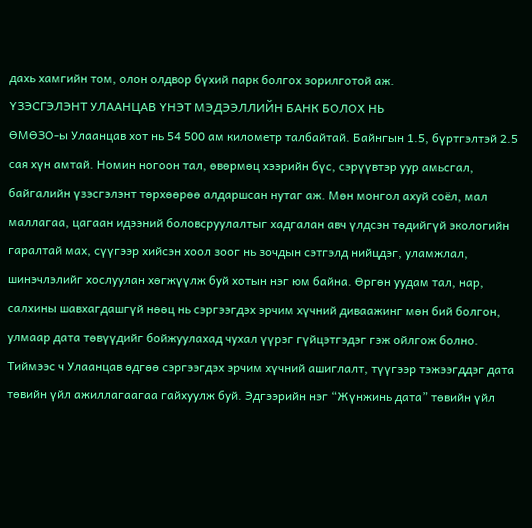дахь хамгийн том, олон олдвор бүхий парк болгох зорилготой аж.
ҮЗЭСГЭЛЭНТ УЛААНЦАВ ҮНЭТ МЭДЭЭЛЛИЙН БАНК БОЛОХ НЬ
ӨМӨЗО-ы Улаанцав хот нь 54 500 ам километр талбайтай. Байнгын 1.5, бүртгэлтэй 2.5 сая хүн амтай. Номин ногоон тал, өвөрмөц хээрийн бүс, сэрүүвтэр уур амьсгал, байгалийн үзэсгэлэнт төрхөөрөө алдаршсан нутаг аж. Мөн монгол ахуй соёл, мал маллагаа, цагаан идээний боловсруулалтыг хадгалан авч үлдсэн төдийгүй экологийн гаралтай мах, сүүгээр хийсэн хоол зоог нь зочдын сэтгэлд нийцдэг, уламжлал, шинэчлэлийг хослуулан хөгжүүлж буй хотын нэг юм байна. Өргөн уудам тал, нар, салхины шавхагдашгүй нөөц нь сэргээгдэх эрчим хүчний диваажинг мөн бий болгон, улмаар дата төвүүдийг бойжуулахад чухал үүрэг гүйцэтгэдэг гэж ойлгож болно. Тиймээс ч Улаанцав өдгөө сэргээгдэх эрчим хүчний ашиглалт, түүгээр тэжээгддэг дата төвийн үйл ажиллагаагаа гайхуулж буй. Эдгээрийн нэг “Жүнжинь дата” төвийн үйл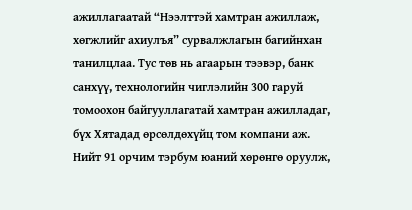ажиллагаатай “Нээлттэй хамтран ажиллаж, хөгжлийг ахиулъя” сурвалжлагын багийнхан танилцлаа. Тус төв нь агаарын тээвэр, банк санхүү, технологийн чиглэлийн 300 гаруй томоохон байгууллагатай хамтран ажилладаг, бүх Хятадад өрсөлдөхүйц том компани аж. Нийт 91 орчим тэрбум юаний хөрөнгө оруулж,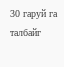30 гаруй га талбайг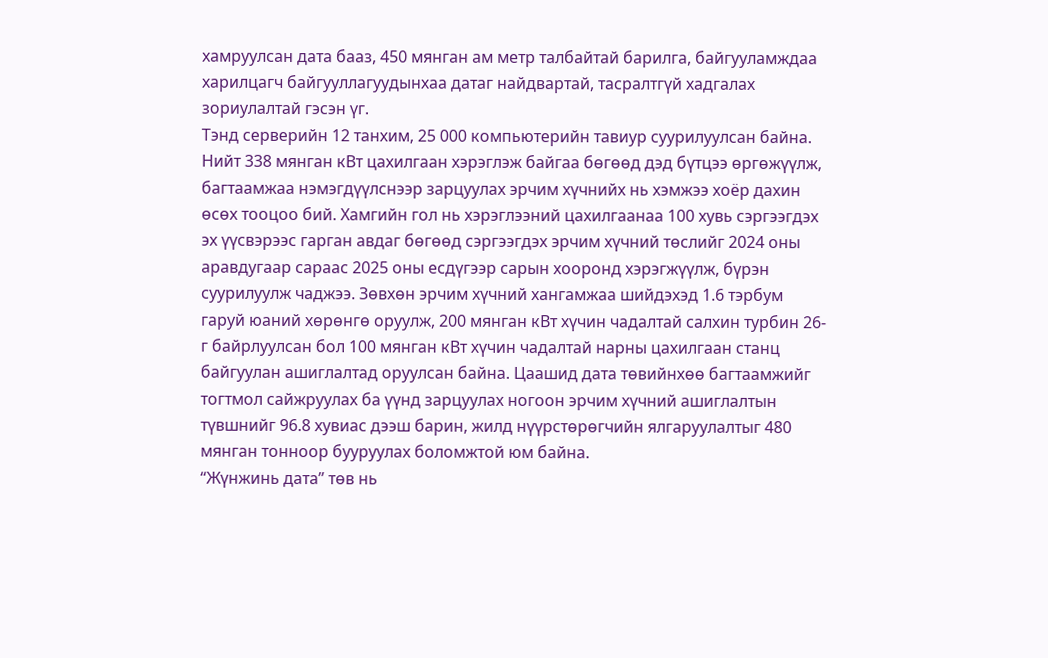хамруулсан дата бааз, 450 мянган ам метр талбайтай барилга, байгууламждаа харилцагч байгууллагуудынхаа датаг найдвартай, тасралтгүй хадгалах зориулалтай гэсэн үг.
Тэнд серверийн 12 танхим, 25 000 компьютерийн тавиур суурилуулсан байна. Нийт 338 мянган кВт цахилгаан хэрэглэж байгаа бөгөөд дэд бүтцээ өргөжүүлж, багтаамжаа нэмэгдүүлснээр зарцуулах эрчим хүчнийх нь хэмжээ хоёр дахин өсөх тооцоо бий. Хамгийн гол нь хэрэглээний цахилгаанаа 100 хувь сэргээгдэх эх үүсвэрээс гарган авдаг бөгөөд сэргээгдэх эрчим хүчний төслийг 2024 оны аравдугаар сараас 2025 оны есдүгээр сарын хооронд хэрэгжүүлж, бүрэн суурилуулж чаджээ. Зөвхөн эрчим хүчний хангамжаа шийдэхэд 1.6 тэрбум гаруй юаний хөрөнгө оруулж, 200 мянган кВт хүчин чадалтай салхин турбин 26-г байрлуулсан бол 100 мянган кВт хүчин чадалтай нарны цахилгаан станц байгуулан ашиглалтад оруулсан байна. Цаашид дата төвийнхөө багтаамжийг тогтмол сайжруулах ба үүнд зарцуулах ногоон эрчим хүчний ашиглалтын түвшнийг 96.8 хувиас дээш барин, жилд нүүрстөрөгчийн ялгаруулалтыг 480 мянган тонноор бууруулах боломжтой юм байна.
“Жүнжинь дата” төв нь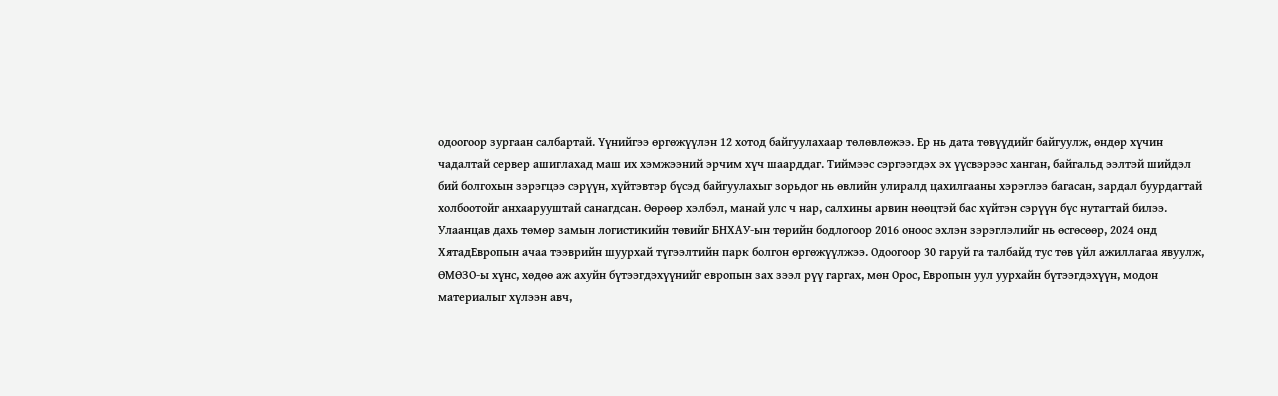одоогоор зургаан салбартай. Үүнийгээ өргөжүүлэн 12 хотод байгуулахаар төлөвлөжээ. Ер нь дата төвүүдийг байгуулж, өндөр хүчин чадалтай сервер ашиглахад маш их хэмжээний эрчим хүч шаарддаг. Тиймээс сэргээгдэх эх үүсвэрээс ханган, байгальд ээлтэй шийдэл бий болгохын зэрэгцээ сэрүүн, хүйтэвтэр бүсэд байгуулахыг зорьдог нь өвлийн улиралд цахилгааны хэрэглээ багасан, зардал буурдагтай холбоотойг анхаарууштай санагдсан. Өөрөөр хэлбэл, манай улс ч нар, салхины арвин нөөцтэй бас хүйтэн сэрүүн бүс нутагтай билээ.
Улаанцав дахь төмөр замын логистикийн төвийг БНХАУ-ын төрийн бодлогоор 2016 оноос эхлэн зэрэглэлийг нь өсгөсөөр, 2024 онд ХятадЕвропын ачаа тээврийн шуурхай түгээлтийн парк болгон өргөжүүлжээ. Одоогоор 30 гаруй га талбайд тус төв үйл ажиллагаа явуулж, ӨМӨЗО-ы хүнс, хөдөө аж ахуйн бүтээгдэхүүнийг европын зах зээл рүү гаргах, мөн Орос, Европын уул уурхайн бүтээгдэхүүн, модон материалыг хүлээн авч,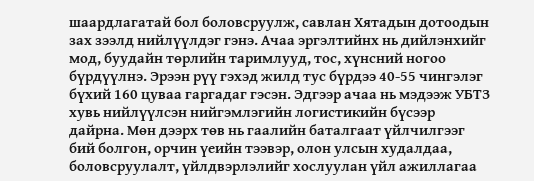шаардлагатай бол боловсруулж, савлан Хятадын дотоодын зах зээлд нийлүүлдэг гэнэ. Ачаа эргэлтийнх нь дийлэнхийг мод, буудайн төрлийн таримлууд, тос, хүнсний ногоо бүрдүүлнэ. Эрээн рүү гэхэд жилд тус бүрдээ 40-55 чингэлэг бүхий 160 цуваа гаргадаг гэсэн. Эдгээр ачаа нь мэдээж УБТЗ хувь нийлүүлсэн нийгэмлэгийн логистикийн бүсээр дайрна. Мөн дээрх төв нь гаалийн баталгаат үйлчилгээг бий болгон, орчин үеийн тээвэр, олон улсын худалдаа, боловсруулалт, үйлдвэрлэлийг хослуулан үйл ажиллагаа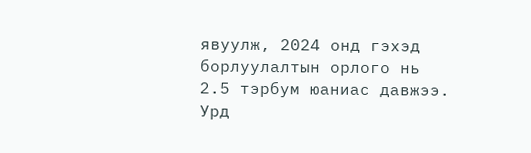явуулж, 2024 онд гэхэд борлуулалтын орлого нь 2.5 тэрбум юаниас давжээ.
Урд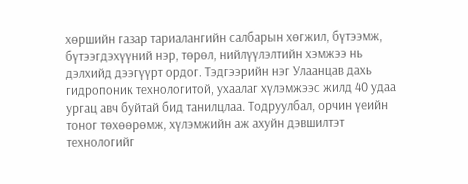хөршийн газар тариалангийн салбарын хөгжил, бүтээмж, бүтээгдэхүүний нэр, төрөл, нийлүүлэлтийн хэмжээ нь дэлхийд дээгүүрт ордог. Тэдгээрийн нэг Улаанцав дахь гидропоник технологитой, ухаалаг хүлэмжээс жилд 40 удаа ургац авч буйтай бид танилцлаа. Тодруулбал, орчин үеийн тоног төхөөрөмж, хүлэмжийн аж ахуйн дэвшилтэт технологийг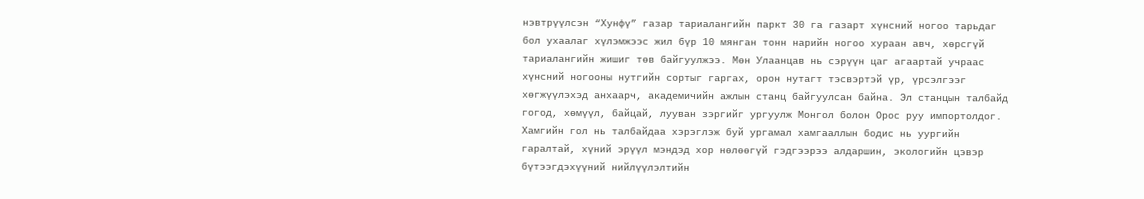нэвтрүүлсэн “Хунфү” газар тариалангийн паркт 30 га газарт хүнсний ногоо тарьдаг бол ухаалаг хүлэмжээс жил бүр 10 мянган тонн нарийн ногоо хураан авч, хөрсгүй тариалангийн жишиг төв байгуулжээ. Мөн Улаанцав нь сэрүүн цаг агаартай учраас хүнсний ногооны нутгийн сортыг гаргах, орон нутагт тэсвэртэй үр, үрсэлгээг хөгжүүлэхэд анхаарч, академичийн ажлын станц байгуулсан байна. Эл станцын талбайд гогод, хөмүүл, байцай, лууван зэргийг ургуулж Монгол болон Орос руу импортолдог. Хамгийн гол нь талбайдаа хэрэглэж буй ургамал хамгааллын бодис нь уургийн гаралтай, хүний эрүүл мэндэд хор нөлөөгүй гэдгээрээ алдаршин, экологийн цэвэр бүтээгдэхүүний нийлүүлэлтийн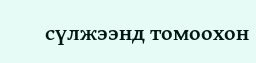сүлжээнд томоохон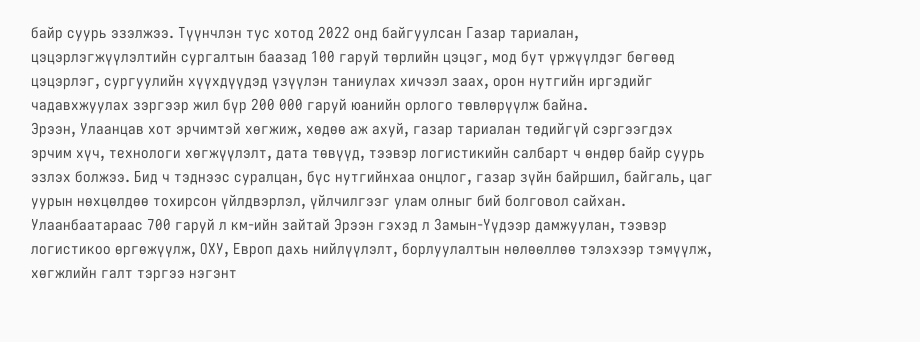байр суурь эзэлжээ. Түүнчлэн тус хотод 2022 онд байгуулсан Газар тариалан, цэцэрлэгжүүлэлтийн сургалтын баазад 100 гаруй төрлийн цэцэг, мод бут үржүүлдэг бөгөөд цэцэрлэг, сургуулийн хүүхдүүдэд үзүүлэн таниулах хичээл заах, орон нутгийн иргэдийг чадавхжуулах зэргээр жил бүр 200 000 гаруй юанийн орлого төвлөрүүлж байна.
Эрээн, Улаанцав хот эрчимтэй хөгжиж, хөдөө аж ахуй, газар тариалан төдийгүй сэргээгдэх эрчим хүч, технологи хөгжүүлэлт, дата төвүүд, тээвэр логистикийн салбарт ч өндөр байр суурь эзлэх болжээ. Бид ч тэднээс суралцан, бүс нутгийнхаа онцлог, газар зүйн байршил, байгаль, цаг уурын нөхцөлдөө тохирсон үйлдвэрлэл, үйлчилгээг улам олныг бий болговол сайхан. Улаанбаатараас 700 гаруй л км-ийн зайтай Эрээн гэхэд л Замын-Үүдээр дамжуулан, тээвэр логистикоо өргөжүүлж, ОХУ, Европ дахь нийлүүлэлт, борлуулалтын нөлөөллөө тэлэхээр тэмүүлж, хөгжлийн галт тэргээ нэгэнт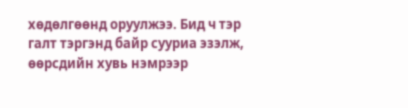хөдөлгөөнд оруулжээ. Бид ч тэр галт тэргэнд байр сууриа эзэлж, өөрсдийн хувь нэмрээр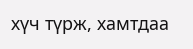хүч түрж, хамтдаа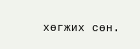хөгжих сөн.